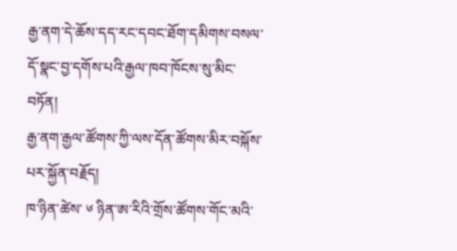རྒྱ་ནག་དེ་ཆོས་དད་རང་དབང་ཐོག་དམིགས་བསལ་དོ་སྣང་བྱ་དགོས་པའི་རྒྱལ་ཁབ་ཁོངས་སུ་མིང་བཏོན།
རྒྱ་ནག་རྒྱལ་ཚོགས་ཀྱི་ལས་དོན་ཚོགས་མིར་བསྐོས་པར་སྐྱོན་བརྗོད།
ཁ་ཉིན་ཚེས་ ༦ ཉིན་ཨ་རིའི་གྲོས་ཚོགས་གོང་མའི་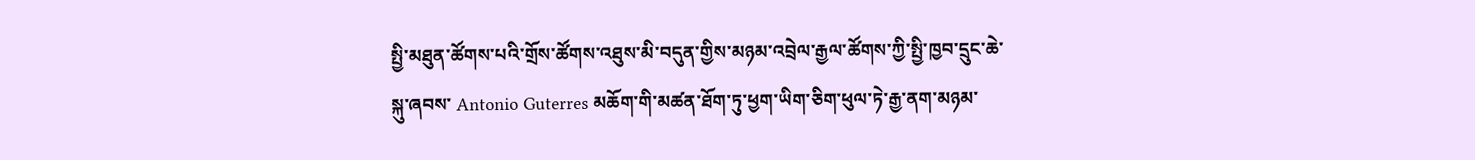སྤྱི་མཐུན་ཚོགས་པའི་གྲོས་ཚོགས་འཐུས་མི་བདུན་གྱིས་མཉམ་འབྲེལ་རྒྱལ་ཚོགས་ཀྱི་སྤྱི་ཁྱབ་དྲུང་ཆེ་སྐུ་ཞབས་ Antonio Guterres མཆོག་གི་མཚན་ཐོག་ཏུ་ཕྱག་ཡིག་ཅིག་ཕུལ་ཏེ་རྒྱ་ནག་མཉམ་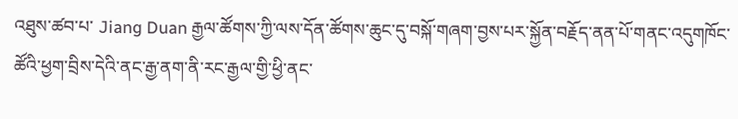འཐུས་ཚབ་པ་ Jiang Duan རྒྱལ་ཚོགས་ཀྱི་ལས་དོན་ཚོགས་ཆུང་དུ་བསྐོ་གཞག་བྱས་པར་སྐྱོན་བརྗོད་ནན་པོ་གནང་འདུགཁོང་ཚོའི་ཕྱག་བྲིས་དེའི་ནང་རྒྱ་ནག་ནི་རང་རྒྱལ་གྱི་ཕྱི་ནང་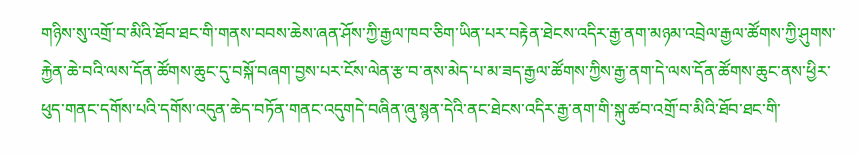གཉིས་སུ་འགྲོ་བ་མིའི་ཐོབ་ཐང་གི་གནས་བབས་ཆེས་ཞན་ཤོས་ཀྱི་རྒྱལ་ཁབ་ཅིག་ཡིན་པར་བརྟེན་ཐེངས་འདིར་རྒྱ་ནག་མཉམ་འབྲེལ་རྒྱལ་ཚོགས་ཀྱི་ཤུགས་རྐྱེན་ཆེ་བའི་ལས་དོན་ཚོགས་ཆུང་དུ་བསྐོ་བཞག་བྱས་པར་ངོས་ལེན་རྩ་བ་ནས་མེད་པ་མ་ཟད་རྒྱལ་ཚོགས་ཀྱིས་རྒྱ་ནག་དེ་ལས་དོན་ཚོགས་ཆུང་ནས་ཕྱིར་ཕུད་གནང་དགོས་པའི་དགོས་འདུན་ཆེད་བཏོན་གནང་འདུགདེ་བཞིན་ཞུ་སྙན་དེའི་ནང་ཐེངས་འདིར་རྒྱ་ནག་གི་སྐུ་ཚབ་འགྲོ་བ་མིའི་ཐོབ་ཐང་གི་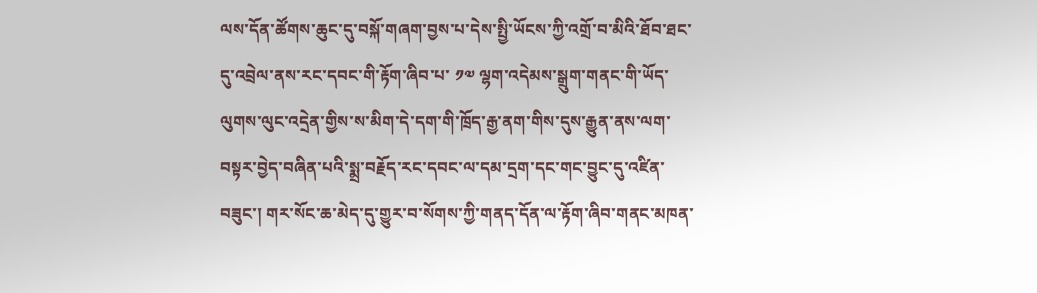ལས་དོན་ཚོགས་ཆུང་དུ་བསྐོ་གཞག་བྱས་པ་དེས་སྤྱི་ཡོངས་ཀྱི་འགྲོ་བ་མིའི་ཐོབ་ཐང་དུ་འབྲེལ་ནས་རང་དབང་གི་རྟོག་ཞིབ་པ་ ༡༧ ལྷག་འདེམས་སྒྲུག་གནང་གི་ཡོད་ལུགས་ལུང་འདྲེན་གྱིས་ས་མིག་དེ་དག་གི་ཁྲོད་རྒྱ་ནག་གིས་དུས་རྒྱུན་ནས་ལག་བསྟར་བྱེད་བཞིན་པའི་སྨྲ་བརྗོད་རང་དབང་ལ་དམ་དྲག་དང་གང་བྱུང་དུ་འཛིན་བཟུང་། གར་སོང་ཆ་མེད་དུ་གྱུར་བ་སོགས་ཀྱི་གནད་དོན་ལ་རྟོག་ཞིབ་གནང་མཁན་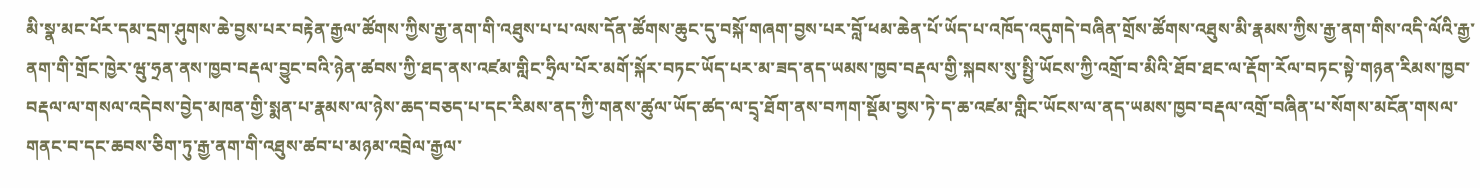མི་སྣ་མང་པོར་དམ་དྲག་ཤུགས་ཆེ་བྱས་པར་བརྟེན་རྒྱལ་ཚོགས་ཀྱིས་རྒྱ་ནག་གི་འཐུས་པ་པ་ལས་དོན་ཚོགས་ཆུང་དུ་བསྐོ་གཞག་བྱས་པར་བློ་ཕམ་ཆེན་པོ་ཡོད་པ་འཁོད་འདུགདེ་བཞིན་གྲོས་ཚོགས་འཐུས་མི་རྣམས་ཀྱིས་རྒྱ་ནག་གིས་འདི་ལོའི་རྒྱ་ནག་གི་གྲོང་ཁྱེར་ཝུ་ཧྲན་ནས་ཁྱབ་བརྡལ་བྱུང་བའི་ཉེན་ཚབས་ཀྱི་ཐད་ནས་འཛམ་གླིང་ཧྲིལ་པོར་མགོ་སྐོར་བཏང་ཡོད་པར་མ་ཟད་ནད་ཡམས་ཁྱབ་བརྡལ་གྱི་སྐབས་སུ་སྤྱི་ཡོངས་ཀྱི་འགྲོ་བ་མིའི་ཐོབ་ཐང་ལ་རྡོག་རོལ་བཏང་སྟེ་གཉན་རིམས་ཁྱབ་བརྡལ་ལ་གསལ་འདེབས་བྱེད་མཁན་གྱི་སྨན་པ་རྣམས་ལ་ཉེས་ཆད་བཅད་པ་དང་རིམས་ནད་ཀྱི་གནས་ཚུལ་ཡོད་ཚད་ལ་དྲྭ་ཐོག་ནས་བཀག་སྡོམ་བྱས་ཏེ་ད་ཆ་འཛམ་གླིང་ཡོངས་ལ་ནད་ཡམས་ཁྱབ་བརྡལ་འགྲོ་བཞིན་པ་སོགས་མངོན་གསལ་གནང་བ་དང་ཆབས་ཅིག་ཏུ་རྒྱ་ནག་གི་འཐུས་ཚབ་པ་མཉམ་འབྲེལ་རྒྱལ་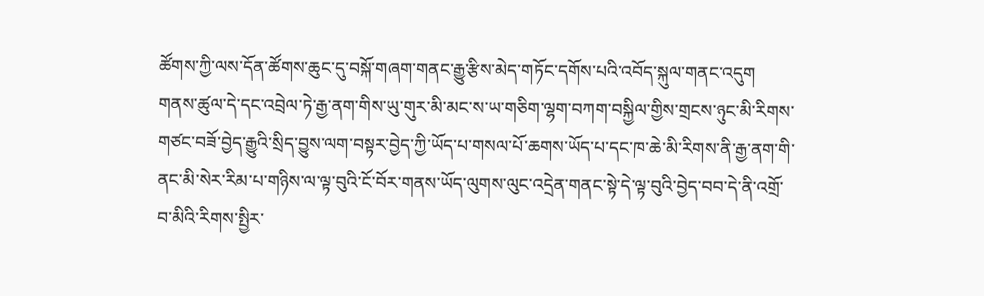ཚོགས་ཀྱི་ལས་དོན་ཚོགས་ཆུང་དུ་བསྐོ་གཞག་གནང་རྒྱུ་རྩིས་མེད་གཏོང་དགོས་པའི་འབོད་སྐུལ་གནང་འདུག  གནས་ཚུལ་དེ་དང་འབྲེལ་ཏེ་རྒྱ་ནག་གིས་ཡུ་གུར་མི་མང་ས་ཡ་གཅིག་ལྷག་བཀག་བསྐྱིལ་གྱིས་གྲངས་ཉུང་མི་རིགས་གཙང་བཟོ་བྱེད་རྒྱུའི་སྲིད་བྱུས་ལག་བསྟར་བྱེད་ཀྱི་ཡོད་པ་གསལ་པོ་ཆགས་ཡོད་པ་དང་ཁ་ཆེ་མི་རིགས་ནི་རྒྱ་ནག་གི་ནང་མི་སེར་རིམ་པ་གཉིས་ལ་ལྟ་བུའི་ངོ་བོར་གནས་ཡོད་ལུགས་ལུང་འདྲེན་གནང་སྟེ་དེ་ལྟ་བུའི་བྱེད་བབ་དེ་ནི་འགྲོ་བ་མིའི་རིགས་སྤྱིར་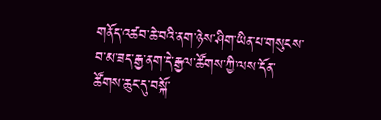གནོད་འཚབ་ཆེ་བའི་ནག་ཉེས་ཤིག་ཡིན་པ་གསུངས་བ་མ་ཟད་རྒྱ་ནག་དེ་རྒྱལ་ཚོགས་ཀྱི་ལས་དོན་ཚོགས་ཆུང་དུ་བསྐོ་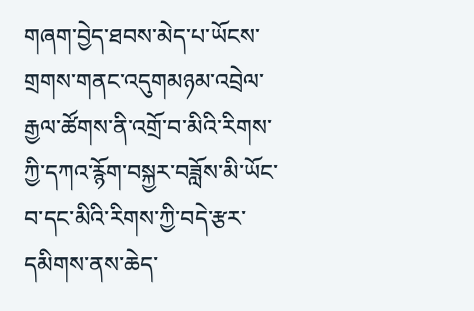གཞག་བྱེད་ཐབས་མེད་པ་ཡོངས་གྲགས་གནང་འདུགམཉམ་འབྲེལ་རྒྱལ་ཚོགས་ནི་འགྲོ་བ་མིའི་རིགས་ཀྱི་དཀའ་རྙོག་བསྐྱར་བཟློས་མི་ཡོང་བ་དང་མིའི་རིགས་ཀྱི་བདེ་རྩར་དམིགས་ནས་ཆེད་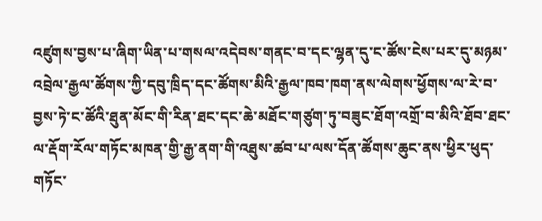འཛུགས་བྱས་པ་ཞིག་ཡིན་པ་གསལ་འདེབས་གནང་བ་དང་ལྷན་དུ་ང་ཚོས་ངེས་པར་དུ་མཉམ་འབྲེལ་རྒྱལ་ཚོགས་ཀྱི་དབུ་ཁྲིད་དང་ཚོགས་མིའི་རྒྱལ་ཁབ་ཁག་ནས་ལེགས་ཕྱོགས་ལ་རེ་བ་བྱས་ཏེ་ང་ཚོའི་ཐུན་མོང་གི་རིན་ཐང་དང་ཆེ་མཐོང་གཙུག་ཏུ་བཟུང་ཐོག་འགྲོ་བ་མིའི་ཐོབ་ཐང་ལ་རྡོག་རོལ་གཏོང་མཁན་གྱི་རྒྱ་ནག་གི་འཐུས་ཚབ་པ་ལས་དོན་ཚོགས་ཆུང་ནས་ཕྱིར་ཕུད་གཏོང་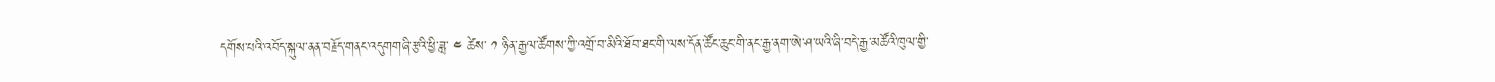དགོས་པའི་འབོད་སྐུལ་ནན་བརྗོད་གནང་འདུགགཞི་རྩའི་ཕྱི་ཟླ་ ༤ ཚེས་ ༡ ཉིན་རྒྱལ་ཚོགས་ཀྱི་འགྲོ་བ་མིའི་ཐོབ་ཐང་གི་ལས་དོན་ཚོང་ཆུང་གི་ནང་རྒྱ་ནག་ཨེ་ཤ་ཡའི་ཞི་བདེ་རྒྱ་མཚོའི་ཁུལ་གྱི་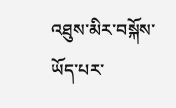འཐུས་མིར་བསྐོས་ཡོད་པར་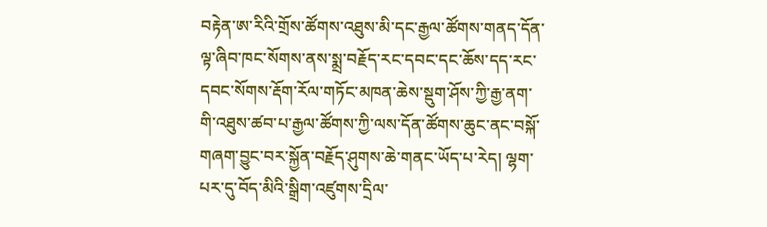བརྟེན་ཨ་རིའི་གྲོས་ཚོགས་འཐུས་མི་དང་རྒྱལ་ཚོགས་གནད་དོན་ལྟ་ཞིབ་ཁང་སོགས་ནས་སྨྲ་བརྗོད་རང་དབང་དང་ཆོས་དད་རང་དབང་སོགས་རྡོག་རོལ་གཏོང་མཁན་ཆེས་སྡུག་ཤོས་ཀྱི་རྒྱ་ནག་གི་འཐུས་ཚབ་པ་རྒྱལ་ཚོགས་ཀྱི་ལས་དོན་ཚོགས་ཆུང་ནང་བསྐོ་གཞག་བྱུང་བར་སྐྱོན་བརྗོད་ཤུགས་ཆེ་གནང་ཡོད་པ་རེད། ལྷག་པར་དུ་བོད་མིའི་སྒྲིག་འཛུགས་དྲིལ་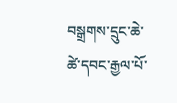བསྒྲགས་དྲུང་ཆེ་ཚེ་དབང་རྒྱལ་པོ་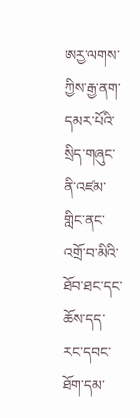ཨརྱ་ལགས་ཀྱིས་རྒྱ་ནག་དམར་པོའི་སྲིད་གཞུང་ནི་འཛམ་གླིང་ནང་འགྲོ་བ་མིའི་ཐོབ་ཐང་དང་ཆོས་དད་རང་དབང་ཐོག་དམ་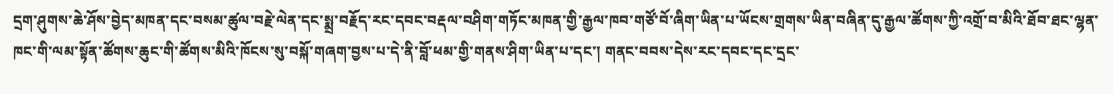དྲག་ཤུགས་ཆེ་ཤོས་བྱེད་མཁན་དང་བསམ་ཚུལ་བརྗེ་ལེན་དང་སྨྲ་བརྗོད་རང་དབང་བརྡལ་བཤིག་གཏོང་མཁན་གྱི་རྒྱལ་ཁབ་གཙོ་བོ་ཞིག་ཡིན་པ་ཡོངས་གྲགས་ཡིན་བཞིན་དུ་རྒྱལ་ཚོགས་ཀྱི་འགྲོ་བ་མིའི་ཐོབ་ཐང་ལྷན་ཁང་གི་ལམ་སྟོན་ཚོགས་ཆུང་གི་ཚོགས་མིའི་ཁོངས་སུ་བསྐོ་གཞག་བྱས་པ་དེ་ནི་བློ་ཕམ་གྱི་གནས་ཤིག་ཡིན་པ་དང་། གནང་བབས་དེས་རང་དབང་དང་དྲང་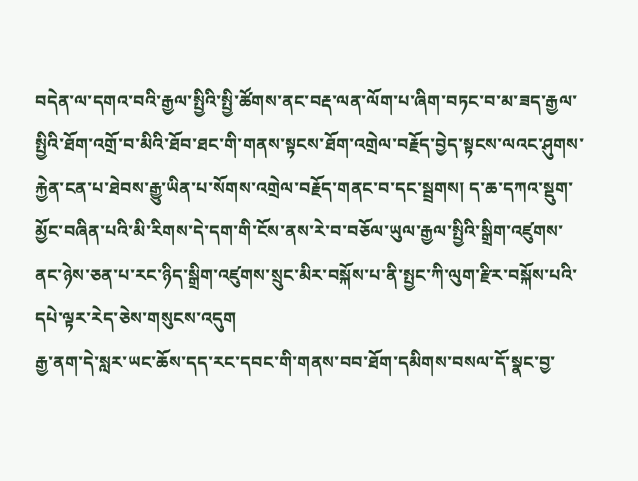བདེན་ལ་དགའ་བའི་རྒྱལ་སྤྱིའི་སྤྱི་ཚོགས་ནང་བརྡ་ལན་ལོག་པ་ཞིག་བཏང་བ་མ་ཟད་རྒྱལ་སྤྱིའི་ཐོག་འགྲོ་བ་མིའི་ཐོབ་ཐང་གི་གནས་སྟངས་ཐོག་འགྲེལ་བརྗོད་བྱེད་སྟངས་ལའང་ཤུགས་རྐྱེན་ངན་པ་ཐེབས་རྒྱུ་ཡིན་པ་སོགས་འགྲེལ་བརྗོད་གནང་བ་དང་སྦྲགས། ད་ཆ་དཀའ་སྡུག་མྱོང་བཞིན་པའི་མི་རིགས་དེ་དག་གི་ངོས་ནས་རེ་བ་བཅོལ་ཡུལ་རྒྱལ་སྤྱིའི་སྒྲིག་འཛུགས་ནང་ཉེས་ཅན་པ་རང་ཉིད་སྒྲིག་འཛུགས་སྲུང་མིར་བསྐོས་པ་ནི་སྤྱང་ཀི་ལུག་རྫིར་བསྐོས་པའི་དཔེ་ལྟར་རེད་ཅེས་གསུངས་འདུག
རྒྱ་ནག་དེ་སླར་ཡང་ཆོས་དད་རང་དབང་གི་གནས་བབ་ཐོག་དམིགས་བསལ་དོ་སྣང་བྱ་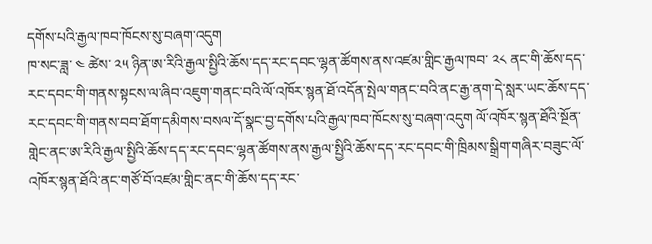དགོས་པའི་རྒྱལ་ཁབ་ཁོངས་སུ་བཞག་འདུག
ཁ་སང་ཟླ་ ༤ ཚེས་ ༢༥ ཉིན་ཨ་རིའི་རྒྱལ་སྤྱིའི་ཆོས་དད་རང་དབང་ལྷན་ཚོགས་ནས་འཛམ་གླིང་རྒྱལ་ཁབ་ ༢༨ ནང་གི་ཆོས་དད་རང་དབང་གི་གནས་སྟངས་ལ་ཞིབ་འཇུག་གནང་བའི་ལོ་འཁོར་སྙན་ཐོ་འདོན་སྤེལ་གནང་བའི་ནང་རྒྱ་ནག་དེ་སླར་ཡང་ཆོས་དད་རང་དབང་གི་གནས་བབ་ཐོག་དམིགས་བསལ་དོ་སྣང་བྱ་དགོས་པའི་རྒྱལ་ཁབ་ཁོངས་སུ་བཞག་འདུག ལོ་འཁོར་སྙན་ཐོའི་སྔོན་གླེང་ནང་ཨ་རིའི་རྒྱལ་སྤྱིའི་ཆོས་དད་རང་དབང་ལྷན་ཚོགས་ནས་རྒྱལ་སྤྱིའི་ཆོས་དད་རང་དབང་གི་ཁྲིམས་སྒྲིག་གཞིར་བཟུང་ལོ་འཁོར་སྙན་ཐོའི་ནང་གཙོ་བོ་འཛམ་གླིང་ནང་གི་ཆོས་དད་རང་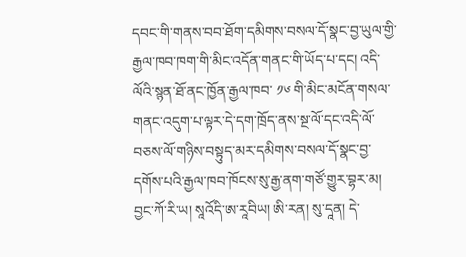དབང་གི་གནས་བབ་ཐོག་དམིགས་བསལ་དོ་སྣང་བྱ་ཡུལ་གྱི་རྒྱལ་ཁབ་ཁག་གི་མིང་འདོན་གནང་གི་ཡོད་པ་དང། འདི་ལོའི་སྙན་ཐོ་ནང་ཁྱོན་རྒྱལ་ཁབ་ ༡༦ གི་མིང་མངོན་གསལ་གནང་འདུག་པ་ལྟར་དེ་དག་ཁྲོད་ནས་སྔ་ལོ་དང་འདི་ལོ་བཅས་ལོ་གཉིས་བསྟུད་མར་དམིགས་བསལ་དོ་སྣང་བྱ་དགོས་པའི་རྒྱལ་ཁབ་ཁོངས་སུ་རྒྱ་ནག་གཙོ་གྱུར་བྷར་མ། བྱང་ཀོ་རི་ཡ། སཱའོདི་ཨ་རཱབིཡ། ཨི་རན། སུ་དཱན། དེ་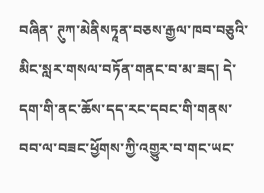བཞིན་ ཊུཀ་མེནིསཏཱན་བཅས་རྒྱལ་ཁབ་བཅུའི་མིང་སླར་གསལ་བཏོན་གནང་བ་མ་ཟད། དེ་དག་གི་ནང་ཆོས་དད་རང་དབང་གི་གནས་བབ་ལ་བཟང་ཕྱོགས་ཀྱི་འགྱུར་བ་གང་ཡང་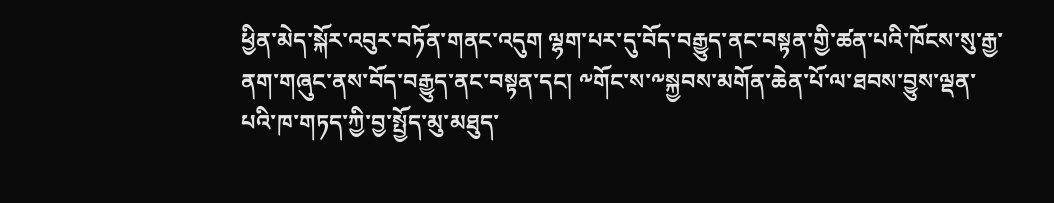ཕྱིན་མེད་སྐོར་འབུར་བཏོན་གནང་འདུག ལྷག་པར་དུ་བོད་བརྒྱུད་ནང་བསྟན་གྱི་ཚན་པའི་ཁོངས་སུ་རྒྱ་ནག་གཞུང་ནས་བོད་བརྒྱུད་ནང་བསྟན་དང། ༸གོང་ས་༸སྐྱབས་མགོན་ཆེན་པོ་ལ་ཐབས་བྱུས་ལྡན་པའི་ཁ་གཏད་ཀྱི་བྱ་སྤྱོད་མུ་མཐུད་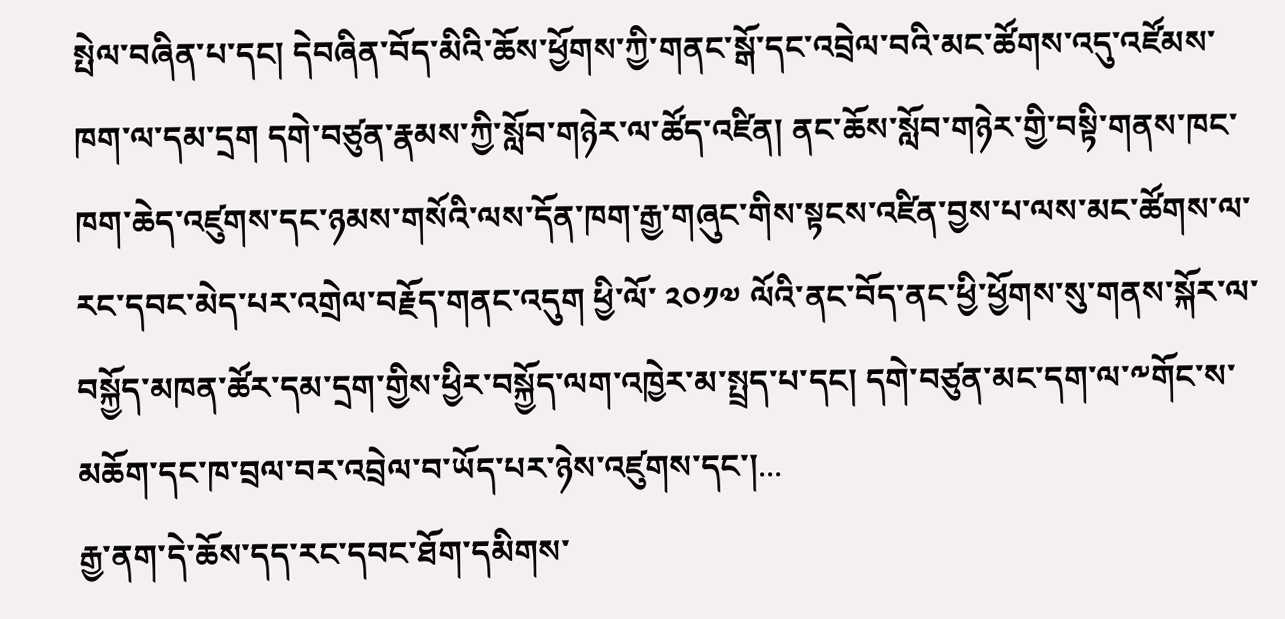སྤེལ་བཞིན་པ་དང། དེབཞིན་བོད་མིའི་ཆོས་ཕྱོགས་ཀྱི་གནང་སྒོ་དང་འབྲེལ་བའི་མང་ཚོགས་འདུ་འཛོམས་ཁག་ལ་དམ་དྲག དགེ་བཙུན་རྣམས་ཀྱི་སློབ་གཉེར་ལ་ཚོད་འཛིན། ནང་ཆོས་སློབ་གཉེར་གྱི་བསྟི་གནས་ཁང་ཁག་ཆེད་འཛུགས་དང་ཉམས་གསོའི་ལས་དོན་ཁག་རྒྱ་གཞུང་གིས་སྟངས་འཛིན་བྱས་པ་ལས་མང་ཚོགས་ལ་རང་དབང་མེད་པར་འགྲེལ་བརྗོད་གནང་འདུག ཕྱི་ལོ་ ༢༠༡༧ ལོའི་ནང་བོད་ནང་ཕྱི་ཕྱོགས་སུ་གནས་སྐོར་ལ་བསྐྱོད་མཁན་ཚོར་དམ་དྲག་གྱིས་ཕྱིར་བསྐྱོད་ལག་འཁྱེར་མ་སྤྲད་པ་དང། དགེ་བཙུན་མང་དག་ལ་༸གོང་ས་མཆོག་དང་ཁ་བྲལ་བར་འབྲེལ་བ་ཡོད་པར་ཉེས་འཛུགས་དང་།...
རྒྱ་ནག་དེ་ཆོས་དད་རང་དབང་ཐོག་དམིགས་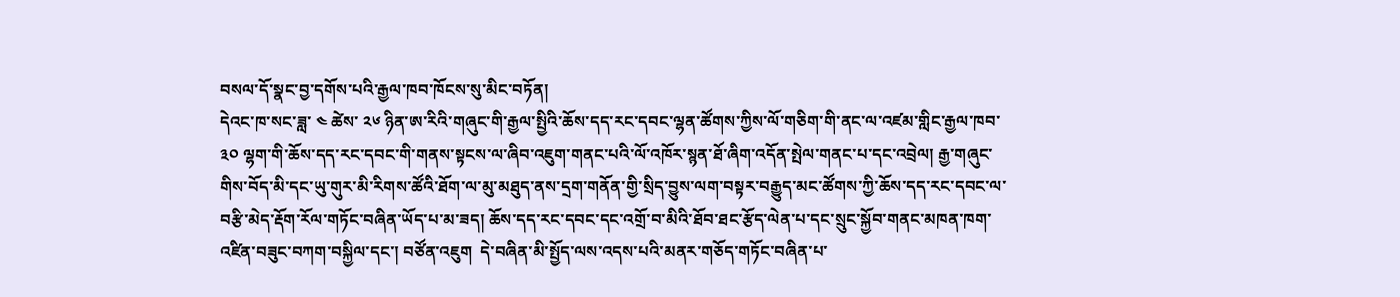བསལ་དོ་སྣང་བྱ་དགོས་པའི་རྒྱལ་ཁབ་ཁོངས་སུ་མིང་བཏོན།
དེའང་ཁ་སང་ཟླ་ ༤ ཚེས་ ༢༦ ཉིན་ཨ་རིའི་གཞུང་གི་རྒྱལ་སྤྱིའི་ཆོས་དད་རང་དབང་ལྷན་ཚོགས་ཀྱིས་ལོ་གཅིག་གི་ནང་ལ་འཛམ་གླིང་རྒྱལ་ཁབ་ ༣༠ ལྷག་གི་ཆོས་དད་རང་དབང་གི་གནས་སྟངས་ལ་ཞིབ་འཇུག་གནང་པའི་ལོ་འཁོར་སྙན་ཐོ་ཞིག་འདོན་སྤེལ་གནང་པ་དང་འབྲེལ། རྒྱ་གཞུང་གིས་བོད་མི་དང་ཡུ་གུར་མི་རིགས་ཚོའི་ཐོག་ལ་མུ་མཐུད་ནས་དྲག་གནོན་གྱི་སྲིད་བྱུས་ལག་བསྟར་བརྒྱུད་མང་ཚོགས་ཀྱི་ཆོས་དད་རང་དབང་ལ་བརྩི་མེད་རྡོག་རོལ་གཏོང་བཞིན་ཡོད་པ་མ་ཟད། ཆོས་དད་རང་དབང་དང་འགྲོ་བ་མིའི་ཐོབ་ཐང་རྩོད་ལེན་པ་དང་སྲུང་སྐྱོབ་གནང་མཁན་ཁག་འཛིན་བཟུང་བཀག་བསྐྱིལ་དང་། བཙོན་འཇུག  དེ་བཞིན་མི་སྤྱོད་ལས་འདས་པའི་མནར་གཅོད་གཏོང་བཞིན་པ་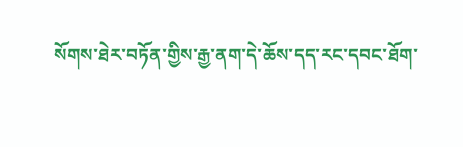སོགས་ཐེར་བཏོན་གྱིས་རྒྱ་ནག་དེ་ཆོས་དད་རང་དབང་ཐོག་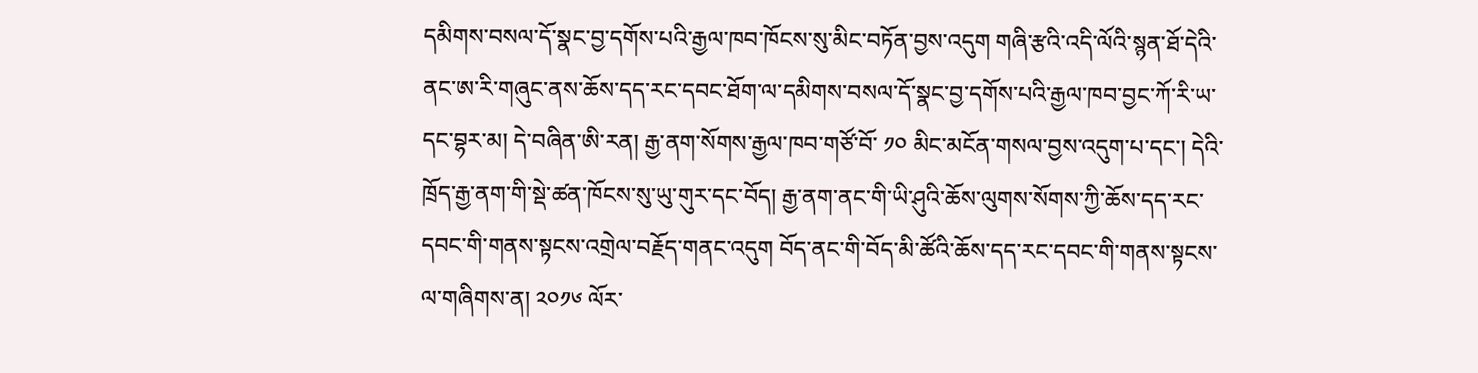དམིགས་བསལ་དོ་སྣང་བྱ་དགོས་པའི་རྒྱལ་ཁབ་ཁོངས་སུ་མིང་བཏོན་བྱས་འདུག གཞི་རྩའི་འདི་ལོའི་སྙན་ཐོ་དེའི་ནང་ཨ་རི་གཞུང་ནས་ཆོས་དད་རང་དབང་ཐོག་ལ་དམིགས་བསལ་དོ་སྣང་བྱ་དགོས་པའི་རྒྱལ་ཁབ་བྱང་ཀོ་རི་ཡ་དང་བྷར་མ། དེ་བཞིན་ཨི་རན། རྒྱ་ནག་སོགས་རྒྱལ་ཁབ་གཙོ་བོ་ ༡༠ མིང་མངོན་གསལ་བྱས་འདུག་པ་དང་། དེའི་ཁྲོད་རྒྱ་ནག་གི་སྡེ་ཚན་ཁོངས་སུ་ཡུ་གུར་དང་བོད། རྒྱ་ནག་ནང་གི་ཡི་ཤུའི་ཆོས་ལུགས་སོགས་ཀྱི་ཆོས་དད་རང་དབང་གི་གནས་སྟངས་འགྲེལ་བརྗོད་གནང་འདུག བོད་ནང་གི་བོད་མི་ཚོའི་ཆོས་དད་རང་དབང་གི་གནས་སྟངས་ལ་གཞིགས་ན། ༢༠༡༦ ལོར་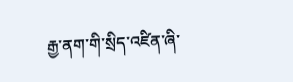རྒྱ་ནག་གི་སྲིད་འཛིན་ཞི་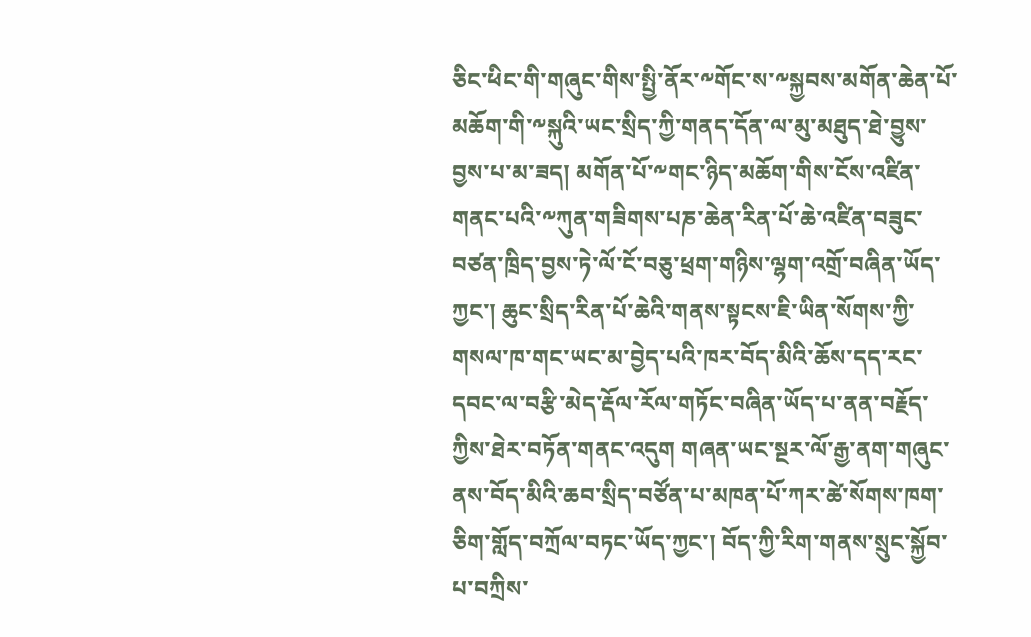ཅིང་ཕིང་གི་གཞུང་གིས་སྤྱི་ནོར་༸གོང་ས་༸སྐྱབས་མགོན་ཆེན་པོ་མཆོག་གི་༸སྐུའི་ཡང་སྲིད་ཀྱི་གནད་དོན་ལ་མུ་མཐུད་ཐེ་བྱུས་བྱས་པ་མ་ཟད། མགོན་པོ་༸གང་ཉིད་མཆོག་གིས་ངོས་འཛིན་གནང་པའི་༸ཀུན་གཟིགས་པཎ་ཆེན་རིན་པོ་ཆེ་འཛིན་བཟུང་བཙན་ཁྲིད་བྱས་ཏེ་ལོ་ངོ་བཅུ་ཕྲག་གཉིས་ལྷག་འགྲོ་བཞིན་ཡོད་ཀྱང་། ཆུང་སྲིད་རིན་པོ་ཆེའི་གནས་སྟངས་ཇི་ཡིན་སོགས་ཀྱི་གསལ་ཁ་གང་ཡང་མ་བྱེད་པའི་ཁར་བོད་མིའི་ཆོས་དད་རང་དབང་ལ་བརྩི་མེད་རྡོལ་རོལ་གཏོང་བཞིན་ཡོད་པ་ནན་བརྗོད་ཀྱིས་ཐེར་བཏོན་གནང་འདུག གཞན་ཡང་སྔར་ལོ་རྒྱ་ནག་གཞུང་ནས་བོད་མིའི་ཆབ་སྲིད་བཙོན་པ་མཁན་པོ་ཀར་ཚེ་སོགས་ཁག་ཅིག་གློད་བཀྲོལ་བཏང་ཡོད་ཀྱང་། བོད་ཀྱི་རིག་གནས་སྲུང་སྐྱོབ་པ་བཀྲིས་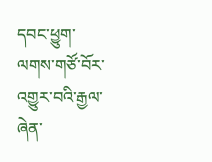དབང་ཕྱུག་ལགས་གཙོ་བོར་འགྱུར་བའི་རྒྱལ་ཞེན་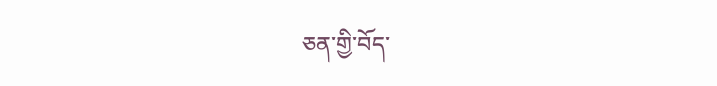ཅན་གྱི་བོད་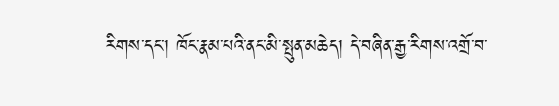རིགས་དང་། ཁོང་རྣམ་པའི་ནང་མི་སྤུན་མཆེད། དེ་བཞིན་རྒྱ་རིགས་འགྲོ་བ་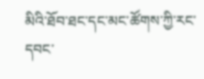མིའི་ཐོབ་ཐང་དང་མང་ཚོགས་ཀྱི་རང་དབང་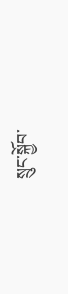སྲུང་སྐྱོབ་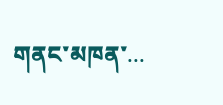གནང་མཁན་...